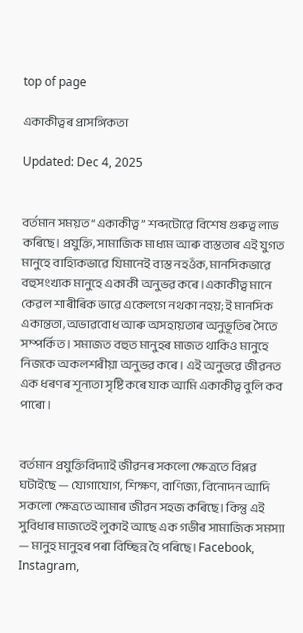top of page

একাকীত্বৰ প্ৰাসঙ্গিকতা

Updated: Dec 4, 2025


বৰ্তমান সময়ত “একাকীত্ব” শব্দটোৱে বিশেষ গুৰুত্ব লাভ কৰিছে। প্রযুক্তি, সামাজিক মাধ্যম আৰু ব্যস্ততাৰ এই যুগত মানুহে বাহ্যিকভাৱে যিমানেই ব্যস্ত নহওঁক, মানসিকভাৱে বহুসংখ্যক মানুহে একাকী অনুভৱ কৰে।একাকীত্ব মানে কেৱল শাৰীৰিক ভাৱে একেলগে নথকা নহয়; ই মানসিক একান্ততা, অভাৱবোধ আৰু অসহায়তাৰ অনুভূতিৰ সৈতে সম্পৰ্কিত। সমাজত বহুত মানুহৰ মাজত থাকিও মানুহে নিজকে অকলশৰীয়া অনুভৱ কৰে। এই অনুভৱে জীৱনত এক ধৰণৰ শূন্যতা সৃষ্টি কৰে যাক আমি একাকীত্ব বুলি কব পাৰো ।


বৰ্তমান প্ৰযুক্তিবিদ্যাই জীৱনৰ সকলো ক্ষেত্ৰতে বিপ্লৱ ঘটাইছে — যোগাযোগ, শিক্ষণ, বাণিজ্য, বিনোদন আদি সকলো ক্ষেত্ৰতে আমাৰ জীৱন সহজ কৰিছে। কিন্তু এই সুবিধাৰ মাজতেই লুকাই আছে এক গভীৰ সামাজিক সমস্যা — মানুহ মানুহৰ পৰা বিচ্ছিন্ন হৈ পৰিছে। Facebook, Instagram,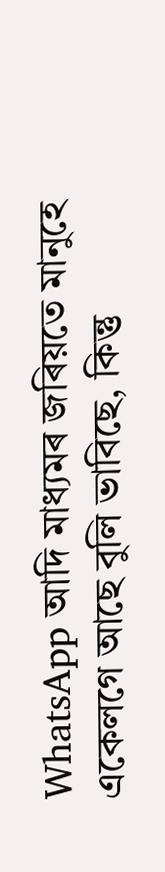WhatsApp আদি মাধ্যমৰ জৰিয়তে মানুহে একেলগে আছে বুলি ভাবিছে, কিন্তু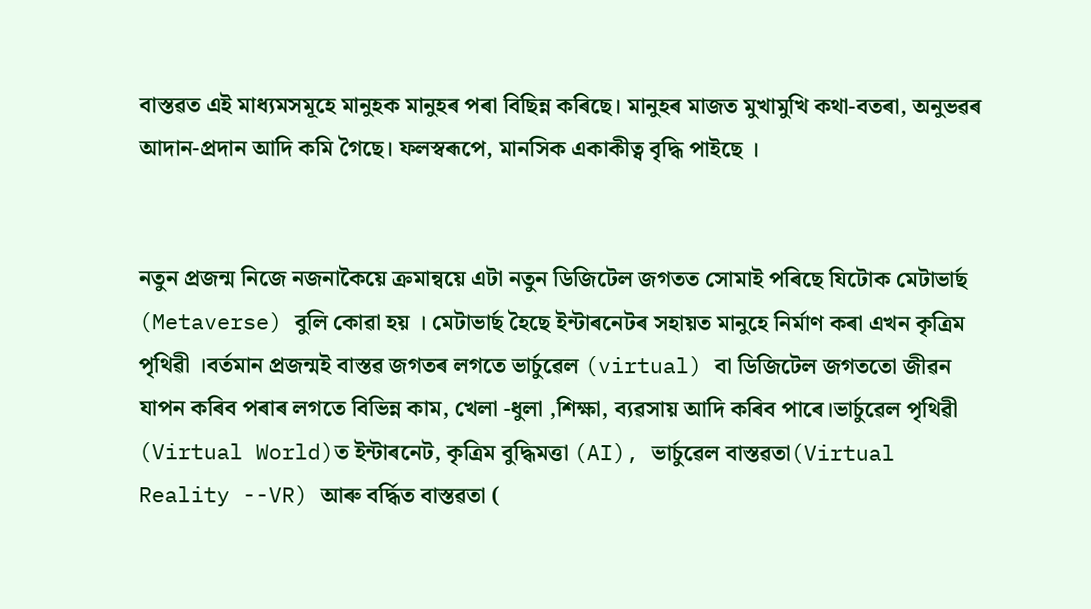বাস্তৱত এই মাধ্যমসমূহে মানুহক মানুহৰ পৰা বিছিন্ন কৰিছে। মানুহৰ মাজত মুখামুখি কথা-বতৰা, অনুভৱৰ আদান-প্ৰদান আদি কমি গৈছে। ফলস্বৰূপে, মানসিক একাকীত্ব বৃদ্ধি পাইছে ।


নতুন প্ৰজন্ম নিজে নজনাকৈয়ে ক্ৰমান্বয়ে এটা নতুন ডিজিটেল জগতত সোমাই পৰিছে যিটোক মেটাভাৰ্ছ (Metaverse) বুলি কোৱা হয় । মেটাভাৰ্ছ হৈছে ইন্টাৰনেটৰ সহায়ত মানুহে নিৰ্মাণ কৰা এখন কৃত্ৰিম পৃথিৱী ।বৰ্তমান প্ৰজন্মই বাস্তৱ জগতৰ লগতে ভার্চুৱেল (virtual) বা ডিজিটেল জগততো জীৱন যাপন কৰিব পৰাৰ লগতে বিভিন্ন কাম, খেলা -ধুলা ,শিক্ষা, ব্যৱসায় আদি কৰিব পাৰে।ভাৰ্চুৱেল পৃথিৱী (Virtual World)ত ইন্টাৰনেট, কৃত্ৰিম বুদ্ধিমত্তা (AI), ভাৰ্চুৱেল বাস্তৱতা(Virtual Reality --VR) আৰু বৰ্দ্ধিত বাস্তৱতা (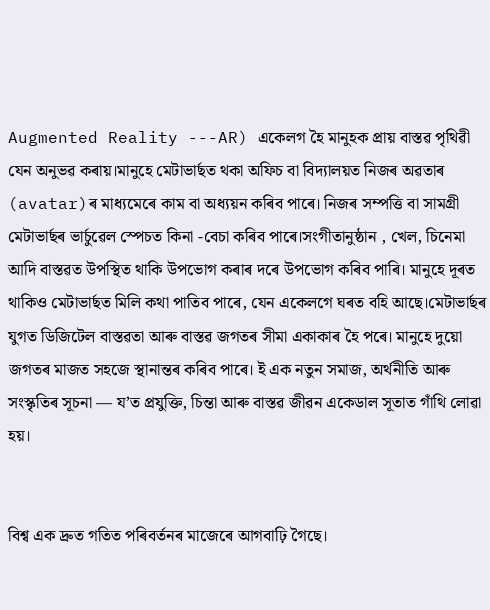Augmented Reality ---AR) একেলগ হৈ মানুহক প্ৰায় বাস্তৱ পৃথিৱী যেন অনুভৱ কৰায়।মানুহে মেটাভাৰ্ছত থকা অফিচ বা বিদ্যালয়ত নিজৰ অৱতাৰ (avatar)ৰ মাধ্যমেৰে কাম বা অধ্যয়ন কৰিব পাৰে। নিজৰ সম্পত্তি বা সামগ্ৰী মেটাভাৰ্ছৰ ভাৰ্চুৱেল স্পেচত কিনা -বেচা কৰিব পাৰে।সংগীতানুষ্ঠান , খেল, চিনেমা আদি বাস্তৱত উপস্থিত থাকি উপভোগ কৰাৰ দৰে উপভোগ কৰিব পাৰি। মানুহে দূৰত থাকিও মেটাভাৰ্ছত মিলি কথা পাতিব পাৰে, যেন একেলগে ঘৰত বহি আছে।মেটাভাৰ্ছৰ যুগত ডিজিটেল বাস্তৱতা আৰু বাস্তৱ জগতৰ সীমা একাকাৰ হৈ পৰে। মানুহে দুয়ো জগতৰ মাজত সহজে স্থানান্তৰ কৰিব পাৰে। ই এক নতুন সমাজ, অৰ্থনীতি আৰু সংস্কৃতিৰ সূচনা — য’ত প্ৰযুক্তি, চিন্তা আৰু বাস্তৱ জীৱন একেডাল সূতাত গাঁথি লোৱা হয়।


বিশ্ব এক দ্ৰুত গতিত পৰিবৰ্তনৰ মাজেৰে আগবাঢ়ি গৈছে।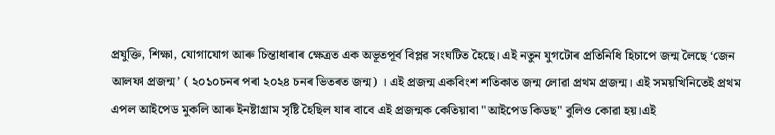প্ৰযুক্তি, শিক্ষা, যোগাযোগ আৰু চিন্তাধাৰাৰ ক্ষেত্ৰত এক অভূতপূৰ্ব বিপ্লৱ সংঘটিত হৈছে। এই নতুন যুগটোৰ প্ৰতিনিধি হিচাপে জন্ম লৈছে ‘জেন আলফা প্ৰজন্ম’ ( ২০১০চনৰ পৰা ২০২৪ চনৰ ভিতৰত জন্ম) । এই প্ৰজন্ম একবিংশ শতিকাত জন্ম লোৱা প্ৰথম প্ৰজন্ম। এই সময়খিনিতেই প্ৰথম এপল আইপেড মুকলি আৰু ইনষ্টাগ্ৰাম সৃষ্টি হৈছিল যাৰ বাবে এই প্ৰজন্মক কেতিয়াবা "আইপেড কিডছ" বুলিও কোৱা হয়।এই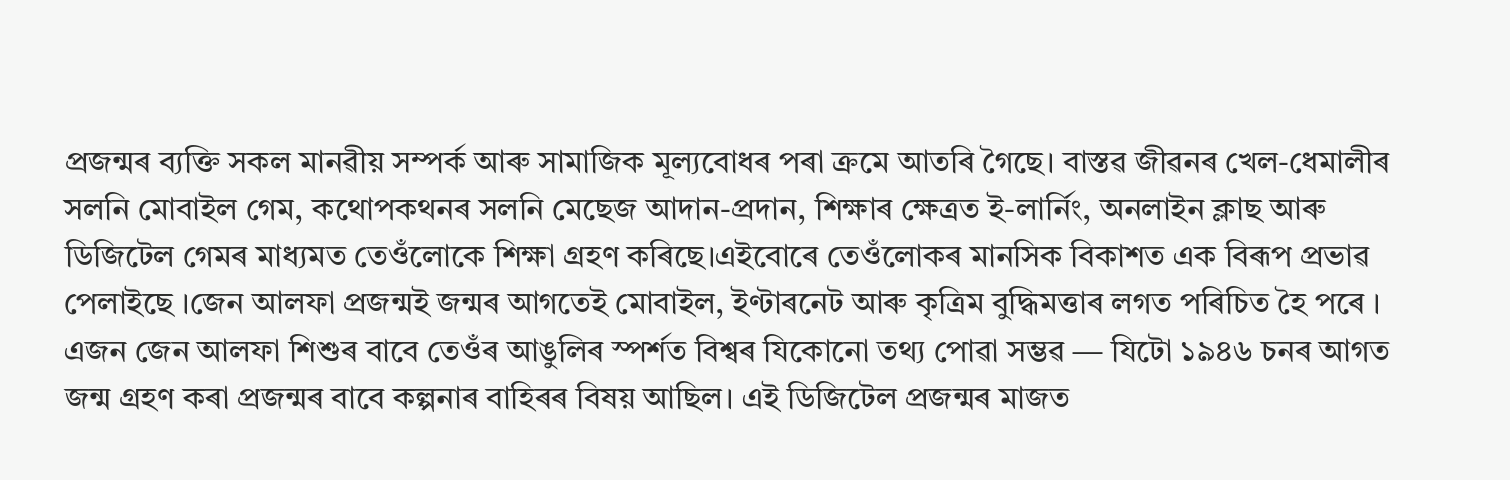প্ৰজন্মৰ ব্যক্তি সকল মানৱীয় সম্পৰ্ক আৰু সামাজিক মূল্যবোধৰ পৰা ক্ৰমে আতৰি গৈছে। বাস্তৱ জীৱনৰ খেল-ধেমালীৰ সলনি মোবাইল গেম, কথোপকথনৰ সলনি মেছেজ আদান-প্ৰদান, শিক্ষাৰ ক্ষেত্ৰত ই-লাৰ্নিং, অনলাইন ক্লাছ আৰু ডিজিটেল গেমৰ মাধ্যমত তেওঁলোকে শিক্ষা গ্ৰহণ কৰিছে।এইবোৰে তেওঁলোকৰ মানসিক বিকাশত এক বিৰূপ প্ৰভাৱ পেলাইছে ।জেন আলফা প্ৰজন্মই জন্মৰ আগতেই মোবাইল, ইণ্টাৰনেট আৰু কৃত্ৰিম বুদ্ধিমত্তাৰ লগত পৰিচিত হৈ পৰে । এজন জেন আলফা শিশুৰ বাবে তেওঁৰ আঙুলিৰ স্পৰ্শত বিশ্বৰ যিকোনো তথ্য পোৱা সম্ভৱ — যিটো ১৯৪৬ চনৰ আগত জন্ম গ্ৰহণ কৰা প্ৰজন্মৰ বাবে কল্পনাৰ বাহিৰৰ বিষয় আছিল। এই ডিজিটেল প্ৰজন্মৰ মাজত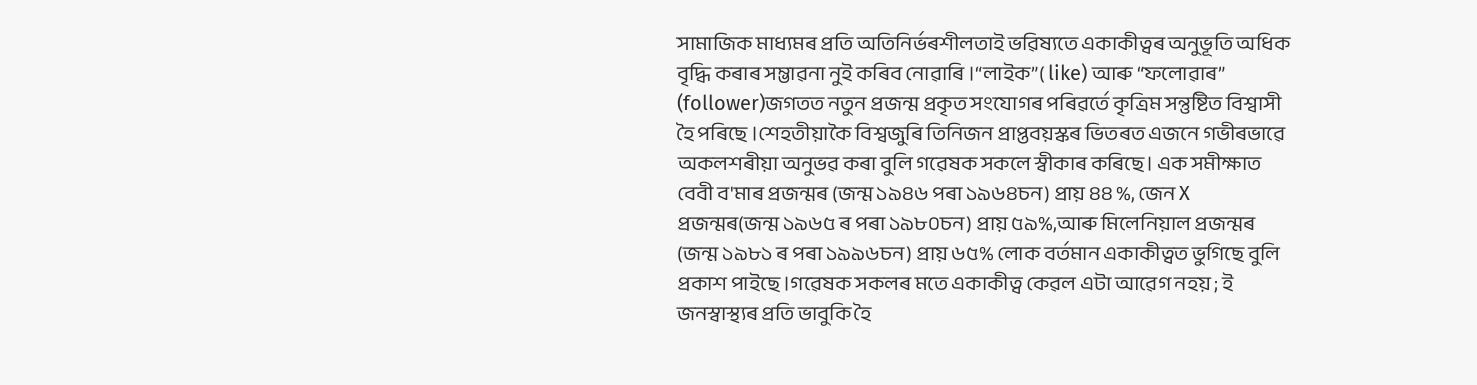সামাজিক মাধ্যমৰ প্ৰতি অতিনিৰ্ভৰশীলতাই ভৱিষ্যতে একাকীত্বৰ অনুভূতি অধিক বৃদ্ধি কৰাৰ সম্ভাৱনা নুই কৰিব নোৱাৰি ।“লাইক”( like) আৰু “ফলোৱাৰ” (follower)জগতত নতুন প্ৰজন্ম প্ৰকৃত সংযোগৰ পৰিৱৰ্তে কৃত্ৰিম সন্তুষ্টিত বিশ্বাসী হৈ পৰিছে ।শেহতীয়াকৈ বিশ্বজুৰি তিনিজন প্ৰাপ্তবয়স্কৰ ভিতৰত এজনে গভীৰভাৱে অকলশৰীয়া অনুভৱ কৰা বুলি গৱেষক সকলে স্বীকাৰ কৰিছে। এক সমীক্ষাত বেবী ব'মাৰ প্ৰজন্মৰ (জন্ম ১৯৪৬ পৰা ১৯৬৪চন) প্ৰায় ৪৪ %, জেন X প্ৰজন্মৰ(জন্ম ১৯৬৫ ৰ পৰা ১৯৮০চন) প্ৰায় ৫৯%,আৰু মিলেনিয়াল প্ৰজন্মৰ (জন্ম ১৯৮১ ৰ পৰা ১৯৯৬চন) প্ৰায় ৬৫% লোক বৰ্তমান একাকীত্বত ভুগিছে বুলি প্ৰকাশ পাইছে ।গৱেষক সকলৰ মতে একাকীত্ব কেৱল এটা আৱেগ নহয় ; ই জনস্বাস্থ্যৰ প্ৰতি ভাবুকি হৈ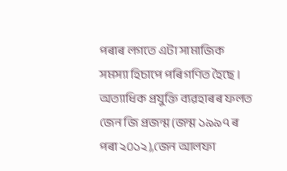পৰাৰ লগতে এটা সামাজিক সমস্যা হিচাপে পৰিগণিত হৈছে । অত্যাধিক প্ৰযুক্তি ব্যৱহাৰৰ ফলত জেন জি প্ৰজন্ম (জন্ম ১৯৯৭ ৰ পৰা ২০১২),জেন আলফা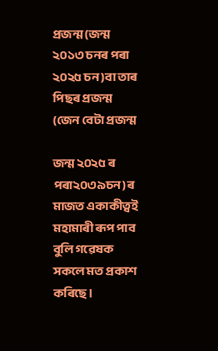প্ৰজন্ম (জন্ম ২০১৩ চনৰ পৰা ২০২৫ চন )বা তাৰ পিছৰ প্ৰজন্ম (জেন বেটা প্ৰজন্ম

জন্ম ২০২৫ ৰ পৰা২০৩৯চন) ৰ মাজত একাকীত্বই মহামাৰী ৰূপ পাব বুলি গৱেষক সকলে মত প্ৰকাশ কৰিছে ।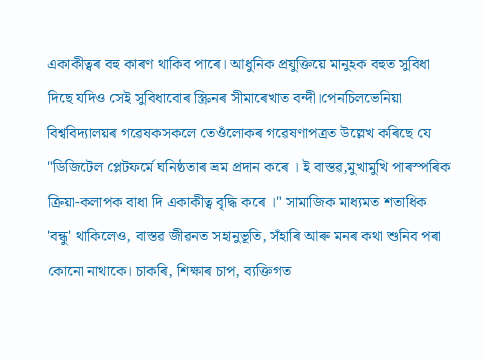একাকীত্বৰ বহু কাৰণ থাকিব পাৰে। আধুনিক প্রযুক্তিয়ে মানুহক বহুত সুবিধা দিছে যদিও সেই সুবিধাবোৰ স্ক্ৰিনৰ সীমাৰেখাত বন্দী।পেনচিলভেনিয়া বিশ্ববিদ্যালয়ৰ গৱেষকসকলে তেওঁলোকৰ গৱেষণাপত্ৰত উল্লেখ কৰিছে যে "ডিজিটেল প্লেটফৰ্মে ঘনিষ্ঠতাৰ ভ্ৰম প্ৰদান কৰে । ই বাস্তৱ,মুখামুখি পাৰস্পৰিক ক্ৰিয়া-কলাপক বাধা দি একাকীত্ব বৃদ্ধি কৰে ।" সামাজিক মাধ্যমত শতাধিক 'বন্ধু' থাকিলেও, বাস্তৱ জীৱনত সহানুভূতি, সঁহাৰি আৰু মনৰ কথা শুনিব পৰা কোনো নাথাকে। চাকৰি, শিক্ষাৰ চাপ, ব্যক্তিগত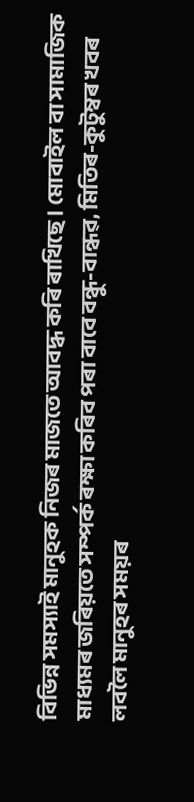বিভিন্ন সমস্যাই মানুহক নিজৰ মাজতে আবদ্ধ কৰি ৰাখিছে । মোবাইল বা সামাজিক মাধ্যমৰ জৰিয়তে সম্পৰ্ক ৰক্ষা কৰিব পৰা বাবে বন্ধু-বান্ধৱ, মিতিৰ-কুটুম্বৰ খবৰ লবলৈ মানুহৰ সময়ৰ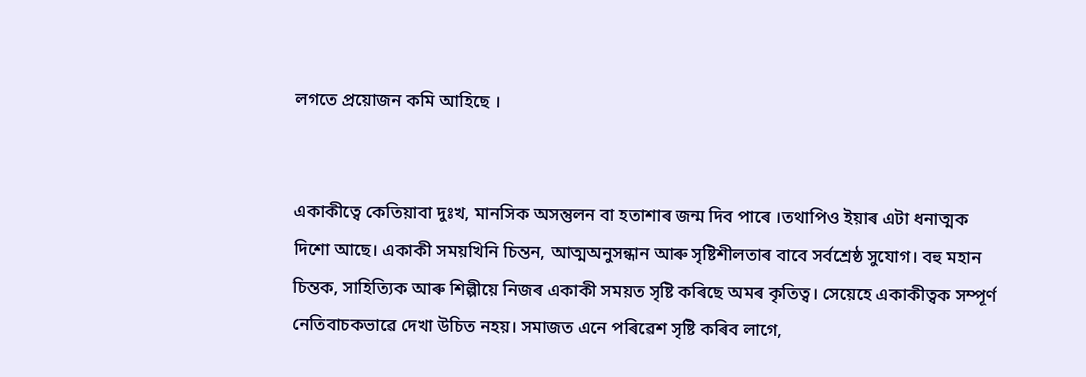লগতে প্ৰয়োজন কমি আহিছে ।


একাকীত্বে কেতিয়াবা দুঃখ, মানসিক অসন্তুলন বা হতাশাৰ জন্ম দিব পাৰে ।তথাপিও ইয়াৰ এটা ধনাত্মক দিশো আছে। একাকী সময়খিনি চিন্তন, আত্মঅনুসন্ধান আৰু সৃষ্টিশীলতাৰ বাবে সৰ্বশ্ৰেষ্ঠ সুযোগ। বহু মহান চিন্তক, সাহিত্যিক আৰু শিল্পীয়ে নিজৰ একাকী সময়ত সৃষ্টি কৰিছে অমৰ কৃতিত্ব। সেয়েহে একাকীত্বক সম্পূৰ্ণ নেতিবাচকভাৱে দেখা উচিত নহয়। সমাজত এনে পৰিৱেশ সৃষ্টি কৰিব লাগে,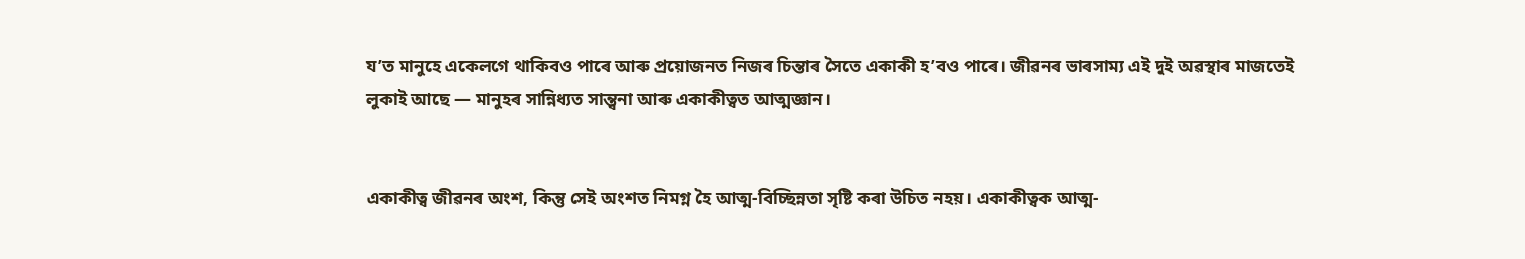য’ত মানুহে একেলগে থাকিবও পাৰে আৰু প্ৰয়োজনত নিজৰ চিন্তাৰ সৈতে একাকী হ’বও পাৰে। জীৱনৰ ভাৰসাম্য এই দুই অৱস্থাৰ মাজতেই লুকাই আছে — মানুহৰ সান্নিধ্যত সান্ত্বনা আৰু একাকীত্বত আত্মজ্ঞান।


একাকীত্ব জীৱনৰ অংশ, কিন্তু সেই অংশত নিমগ্ন হৈ আত্ম-বিচ্ছিন্নতা সৃষ্টি কৰা উচিত নহয়। একাকীত্বক আত্ম-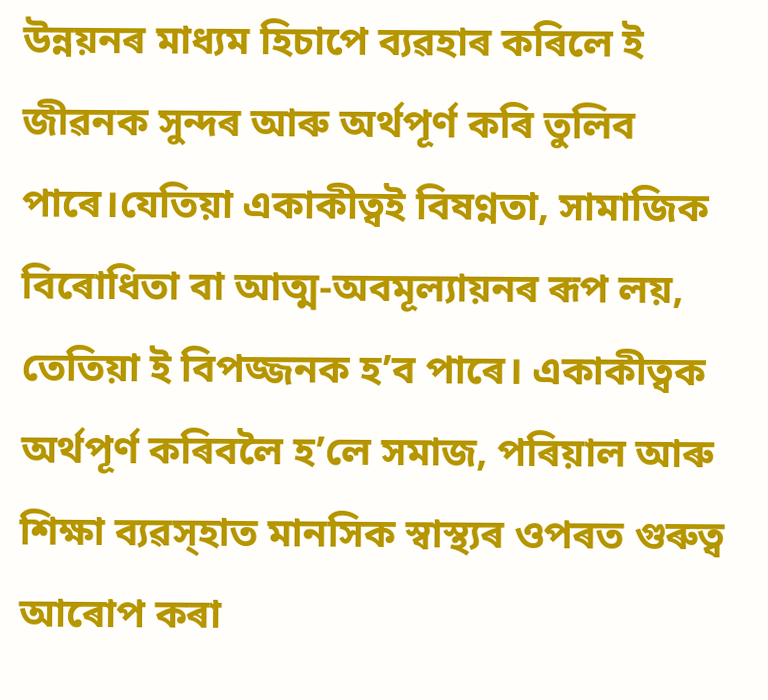উন্নয়নৰ মাধ্যম হিচাপে ব্যৱহাৰ কৰিলে ই জীৱনক সুন্দৰ আৰু অৰ্থপূৰ্ণ কৰি তুলিব পাৰে।যেতিয়া একাকীত্বই বিষণ্নতা, সামাজিক বিৰোধিতা বা আত্ম-অবমূল্যায়নৰ ৰূপ লয়, তেতিয়া ই বিপজ্জনক হ’ব পাৰে। একাকীত্বক অৰ্থপূৰ্ণ কৰিবলৈ হ’লে সমাজ, পৰিয়াল আৰু শিক্ষা ব্যৱস্হাত মানসিক স্বাস্থ্যৰ ওপৰত গুৰুত্ব আৰোপ কৰা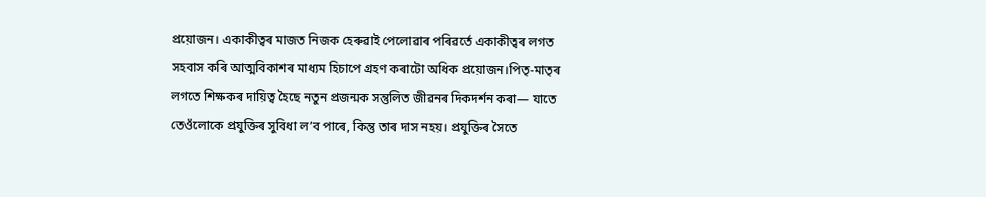প্ৰয়োজন। একাকীত্বৰ মাজত নিজক হেৰুৱাই পেলোৱাৰ পৰিৱৰ্তে একাকীত্বৰ লগত সহবাস কৰি আত্মবিকাশৰ মাধ্যম হিচাপে গ্ৰহণ কৰাটো অধিক প্ৰয়োজন।পিতৃ-মাতৃৰ লগতে শিক্ষকৰ দায়িত্ব হৈছে নতুন প্ৰজন্মক সন্তুলিত জীৱনৰ দিকদৰ্শন কৰা— যাতে তেওঁলোকে প্রযুক্তিৰ সুবিধা ল’ব পাৰে, কিন্তু তাৰ দাস নহয়। প্ৰযুক্তিৰ সৈতে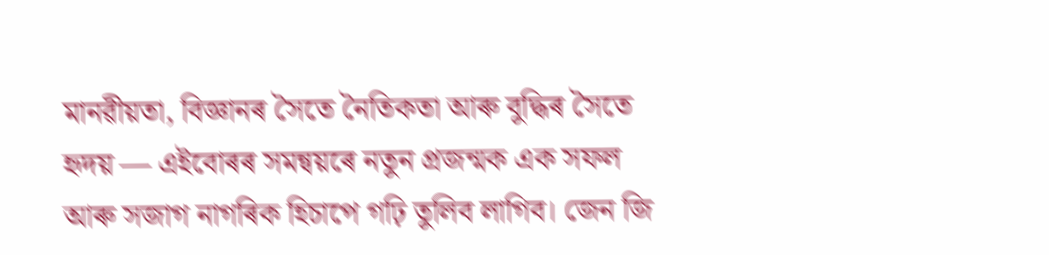মানৱীয়তা, বিজ্ঞানৰ সৈতে নৈতিকতা আৰু বুদ্ধিৰ সৈতে হৃদয় — এইবোৰৰ সমন্বয়ৰে নতুন প্ৰজন্মক এক সফল আৰু সজাগ নাগৰিক হিচাপে গঢ়ি তুলিব লাগিব। জেন জি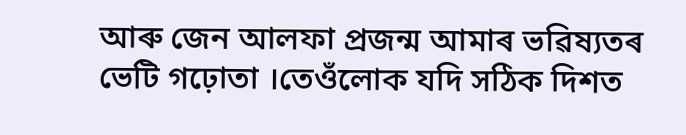আৰু জেন আলফা প্ৰজন্ম আমাৰ ভৱিষ্যতৰ ভেটি গঢ়োতা ।তেওঁলোক যদি সঠিক দিশত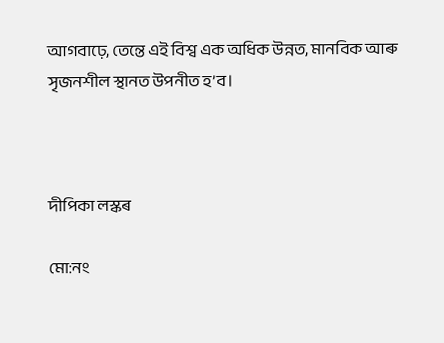আগবাঢ়ে, তেন্তে এই বিশ্ব এক অধিক উন্নত, মানবিক আৰু সৃজনশীল স্থানত উপনীত হ’ব।



দীপিকা লস্কৰ

মো:নং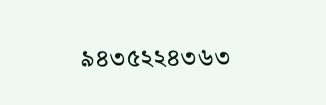৯৪৩৫২২৪৩৬৩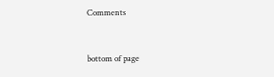Comments


bottom of page